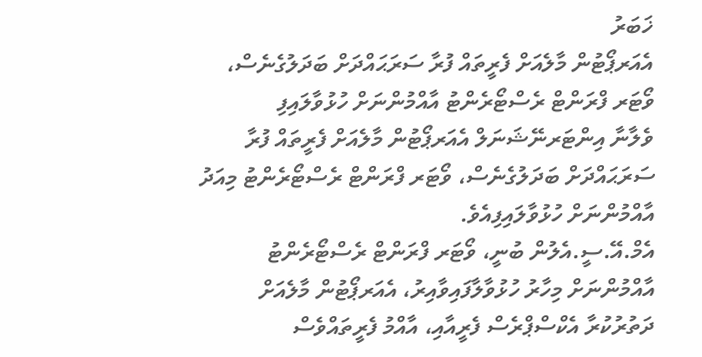ޚަބަރު
އެއަރޕޯޓުން މާލެއަށް ފެރީތައް ފުރާ ސަރަޙައްދަށް ބަދަލުގެނެސް، ވޯޓަރ ފްރަންޓް ރެސްޓޯރެންޓު އާއްމުންނަށް ހުޅުވާލައިފި
ވެލާނާ އިންޓަރނޭޝަނަލް އެއަރޕޯޓުން މާލެއަށް ފެރީތައް ފުރާ ސަރަޙައްދަށް ބަދަލުގެނެސް، ވޯޓަރ ފްރަންޓް ރެސްޓޯރެންޓު މިއަދު އާއްމުންނަށް ހުޅުވާލައިފިއެވެ.
އެމް.އޭ.ސީ.އެލުން ބުނީ، ވޯޓަރ ފްރަންޓް ރެސްޓޯރެންޓު އާއްމުންނަށް މިހާރު ހުޅުވާލާފައިވާއިރު، އެއަރޕޯޓުން މާލެއަށް ދަތުރުކުރާ އެކްސްޕްރެސް ފެރީއާއި، އާއްމު ފެރީތައްވެސް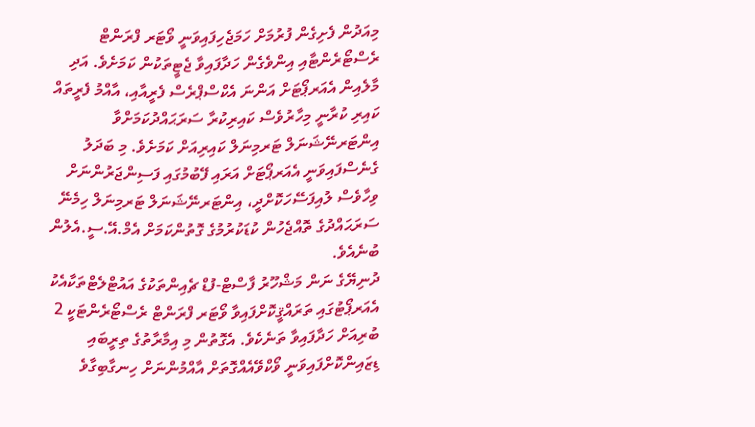މިއަދުން ފެށިގެން ފުރުމަށް ހަމަޖެހިފައިވަނީ ވޯޓަރ ފްރަންޓް ރެސްޓޯރެންޓާއި އިންވެގެން ހަދާފައިވާ ޖެޓީތަކުން ކަމަށެވެ. އަދި މާލެއިން އެއަރޕޯޓަށް އަންނަ އެކްސްޕްރެސް ފެރީއާއި، އާއްމު ފެރީތައް ކައިރި ކުރާނީ މިހާރުވެސް ކައިރިކުރާ ސަރަޙައްދުކަމަށްވާ އިންޓަރނޭޝަނަލް ޓަރމިނަލް ކައިރިއަށް ކަމަށެވެ. މި ބަދަލު ގެނެސްފައިވަނީ އެއަރޕޯޓަށް އަރައި ފޭބުމުގައި ފަސިންޖަރުންނަށް ވިހާވެސް ލުއިފަސޭހަކޮށްދީ، އިންޓަރނޭޝަނަލް ޓަރމިނަލް ހިމެނޭ ސަރަޙައްދުގެ ތޮއްޖެހުން ކުޑަކުރުމުގެ ގޮތުންކަމަށް އެމް.އޭ.ސީ.އެލުން ބުނެއެވެ.
ދުނިޔޭގެ ނަން މަޝްހޫރު ފާސްޓް-ފުޑް ޗެއިންތަކުގެ އައުޓްލެޓްތަކާއެކު އެއަރޕޯޓުގައި ތަރައްޤީކޮށްފައިވާ ވޯޓަރ ފްރަންޓް ރެސްޓޯރެންޓަކީ 2 ބުރިއަށް ހަދާފައިވާ ތަނެކެވެ. އެގޮތުން މި އިމާރާތުގެ ތިރީބައި ޑިޒައިންކޮށްފައިވަނީ ވޯކްވޭއެއްގޮތަށް އާއްމުންނަށް ހިނގާބިގާވެ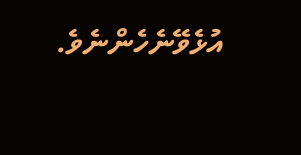އުޅެވޭނެހެންނެވެ.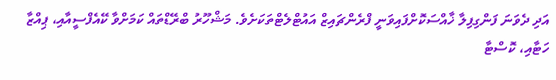އަދި ދެވަނަ ފަންގިފިލާ ޚާއްސަކޮށްފައިވަނީ ފްރެންޗައިޒް އައުޓްލެޓްތަކަށެވެ. މަޝްހޫރު ބްރޭޑްތައް ކަމަށްވާ ކޭއެފްސީއާއި، ޕިއްޒާ ހަޓާއި، ކޮސްޓާ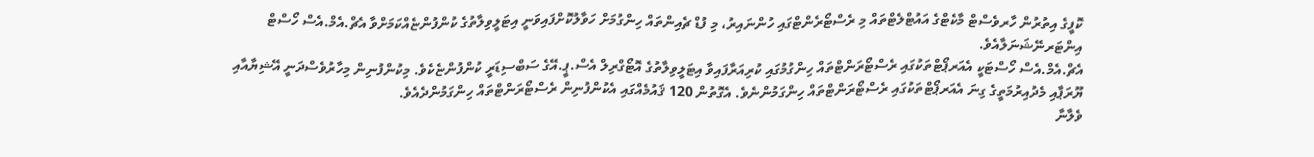ކޮފީގެ އިތުރުން ހާރވެސްޓް މާކެޓްގެ އައުޓްލެޓްތައް މި ރެސްޓޯރެންޓްގައި ހުންނައިރު، މި ފުޑް ޗެއިންތައް ހިންގުމަށް ހަވާލުކޮށްފައިވަނީ އިޓަލީވިލާތުގެ ކުންފުންޏެއްކަމަށްވާ އެޗް.އެމް.އެސް ހޯސްޓް އިންޓަރނޭޝަނަލާއެވެ.
އެޗް.އެމް.އެސް ހޯސްޓަކީ އެއަރޕޯޓްތަކުގައި ރެސްޓޯރަންޓްތައް ހިންގުމުގައި ކުރިއަރާފައިވާ އިޓަލީވިލާތުގެ އޮޓޯގްރިލް އެސް.ޕީ.އޭގެ ސަބްސިޑަރީ ކުންފުންޏެކެވެ. މިކުންފުނިން މިހާރުވެސްދަނީ އޭޝިޔާއާއި ޔޫރަޕާއި މެދުއިރުމަތީގެ ގިނަ އެއަރޕޯޓްތަކުގައި ރެސްޓޯރަންޓްތައް ހިންގަމުންނެވެ. އެގޮތުން 120 ޤައުމެއްގައި އެކުންފުނިން ރެސްޓޯރަންޓްތައް ހިންގަމުންދެއެވެ.
ވެލާނާ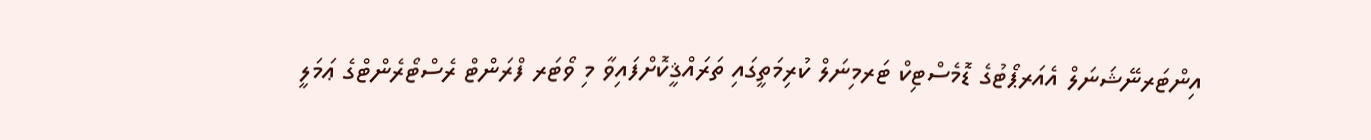އިންޓަރނޭޝަނަލް އެއަރޕޯޓުގެ ޑޮމެސްޓިކް ޓަރމިނަލް ކުރިމަތީގައި ތަރައްޤީކޮށްފައިވާ މި ވޯޓަރ ފްރަންޓް ރެސްޓޯރެންޓްގެ ޢަމަލީ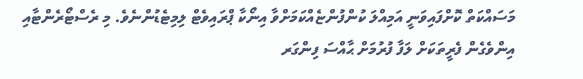މަސައްކަތް ކޮށްފައިވަނީ އަމިއްލަ ކުންފުންޏެއްކަމަށްވާ އިނޯކާ ޕްރައިވެޓް ލިމިޓެޑުންނެވެ. މި ރެސްޓޯރެންޓާއި އިންވެގެން ފެރީތަކަށް ލަފާ ފުރުމަށް ޙާއްސަ ފިންގަރ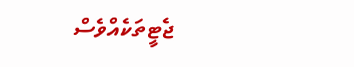ޖެޓީތަކެއްވެސް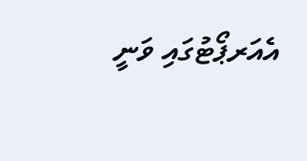އެއަރޕޯޓުގައި ވަނީ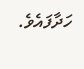ހަދާފައެވެ.